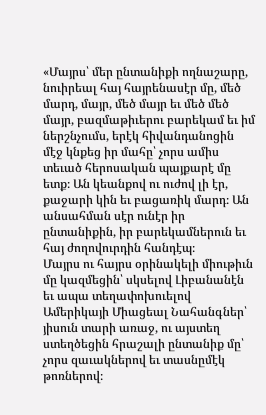«Մայրս՝ մեր ընտանիքի ողնաշարը, նուիրեալ հայ հայրենասէր մը, մեծ մարդ, մայր, մեծ մայր եւ մեծ մեծ մայր, բազմաթիւերու բարեկամ եւ իմ ներշնչումս, երէկ հիվանդանոցին մէջ կնքեց իր մահը՝ չորս ամիս տեւած հերոսական պայքարէ մը ետք։ Ան կեանքով ու ուժով լի էր, քաջարի կին եւ բացառիկ մարդ։ Ան անսահման սէր ունէր իր ընտանիքին, իր բարեկամներուն եւ հայ ժողովուրդին հանդէպ։
Մայրս ու հայրս օրինակելի միութիւն մը կազմեցին՝ սկսելով Լիբանանէն եւ ապա տեղափոխուելով Ամերիկայի Միացեալ Նահանգներ՝ յիսուն տարի առաջ, ու այստեղ ստեղծեցին հրաշալի ընտանիք մը՝ չորս զաւակներով եւ տասնըմէկ թոռներով։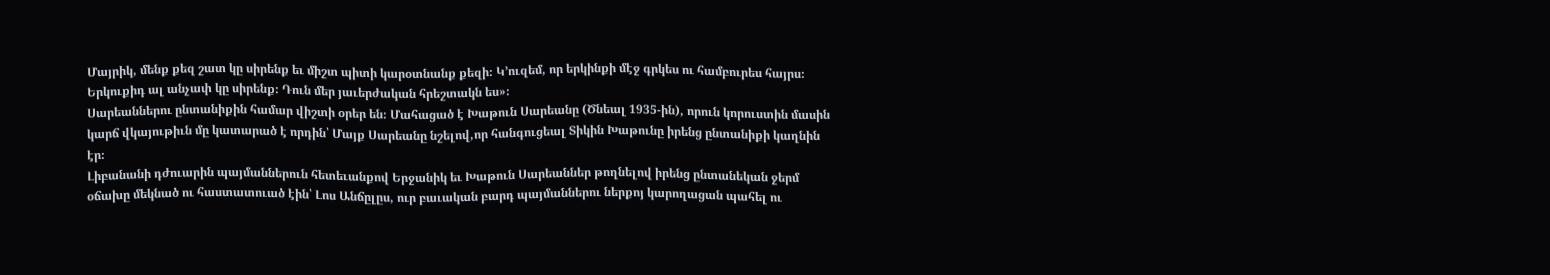Մայրիկ, մենք քեզ շատ կը սիրենք եւ միշտ պիտի կարօտնանք քեզի։ Կ’ուզեմ, որ երկինքի մէջ գրկես ու համբուրես հայրս։ Երկուքիդ ալ անչափ կը սիրենք։ Դուն մեր յաւերժական հրեշտակն ես»։
Սարեաններու ընտանիքին համար վիշտի օրեր են։ Մահացած է Խաթուն Սարեանը (Ծնեալ 1935-ին), որուն կորուստին մասին կարճ վկայութիւն մը կատարած է որդին՝ Մայք Սարեանը նշելով,որ հանգուցեալ Տիկին Խաթունը իրենց ընտանիքի կաղնին էր։
Լիբանանի դժուարին պայմաններուն հետեւանքով Երջանիկ եւ Խաթուն Սարեաններ թողնելով իրենց ընտանեկան ջերմ օճախը մեկնած ու հաստատուած էին՝ Լոս Անճըլըս, ուր բաւական բարդ պայմաններու ներքոյ կարողացան պահել ու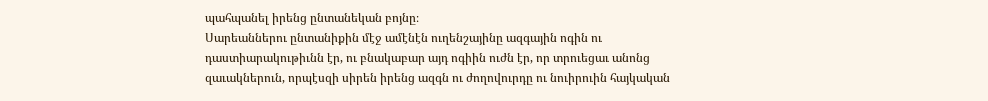պահպանել իրենց ընտանեկան բոյնը։
Սարեաններու ընտանիքին մէջ ամէնէն ուղենշայինը ազգային ոգին ու դաստիարակութիւնն էր, ու բնակաբար այդ ոգիին ուժն էր, որ տրուեցաւ անոնց զաւակներուն, որպէսզի սիրեն իրենց ազգն ու ժողովուրդը ու նուիրուին հայկական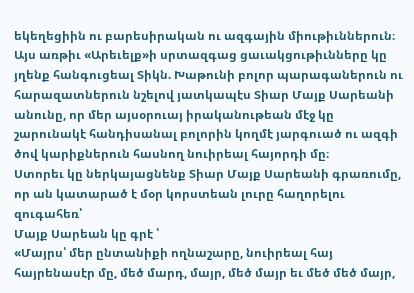եկեղեցիին ու բարեսիրական ու ազգային միութիւններուն։
Այս առթիւ «Արեւելք»ի սրտազգաց ցաւակցութիւնները կը յղենք հանգուցեալ Տիկն. Խաթունի բոլոր պարագաներուն ու հարազատներուն նշելով յատկապէս Տիար Մայք Սարեանի անունը, որ մեր այսօրուայ իրականութեան մէջ կը շարունակէ հանդիսանալ բոլորին կողմէ յարգուած ու ազգի ծով կարիքներուն հասնող նուիրեալ հայորդի մը։
Ստորեւ կը ներկայացնենք Տիար Մայք Սարեանի գրառումը, որ ան կատարած է մօր կորստեան լուրը հաղորելու զուգահեռ՝
Մայք Սարեան կը գրէ ՝
«Մայրս՝ մեր ընտանիքի ողնաշարը, նուիրեալ հայ հայրենասէր մը, մեծ մարդ, մայր, մեծ մայր եւ մեծ մեծ մայր,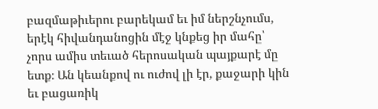բազմաթիւերու բարեկամ եւ իմ ներշնչումս, երէկ հիվանդանոցին մէջ կնքեց իր մահը՝ չորս ամիս տեւած հերոսական պայքարէ մը ետք։ Ան կեանքով ու ուժով լի էր, քաջարի կին եւ բացառիկ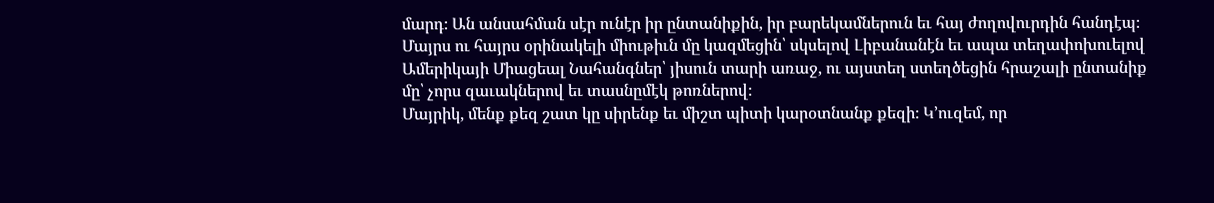մարդ։ Ան անսահման սէր ունէր իր ընտանիքին, իր բարեկամներուն եւ հայ ժողովուրդին հանդէպ։
Մայրս ու հայրս օրինակելի միութիւն մը կազմեցին՝ սկսելով Լիբանանէն եւ ապա տեղափոխուելով Ամերիկայի Միացեալ Նահանգներ՝ յիսուն տարի առաջ, ու այստեղ ստեղծեցին հրաշալի ընտանիք մը՝ չորս զաւակներով եւ տասնըմէկ թոռներով։
Մայրիկ, մենք քեզ շատ կը սիրենք եւ միշտ պիտի կարօտնանք քեզի։ Կ’ուզեմ, որ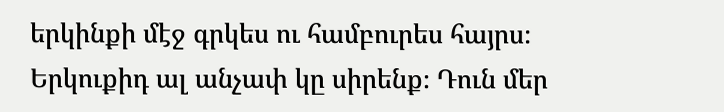երկինքի մէջ գրկես ու համբուրես հայրս։ Երկուքիդ ալ անչափ կը սիրենք։ Դուն մեր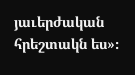յաւերժական հրեշտակն ես»։